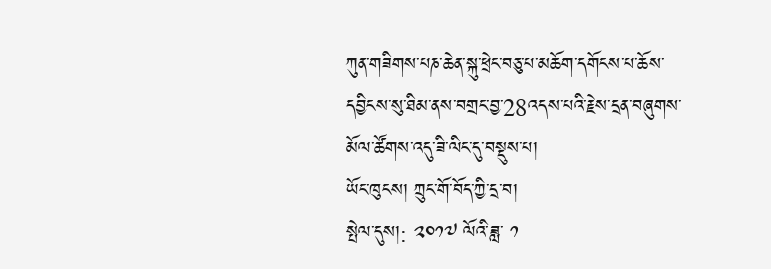ཀུན་གཟིགས་པཎ་ཆེན་སྐུ་ཕྲེང་བཅུ་པ་མཆོག་དགོངས་པ་ཆོས་དབྱིངས་སུ་ཐིམ་ནས་བགྲང་བྱ་28འདས་པའི་རྗེས་དྲན་བཞུགས་མོལ་ཚོགས་འདུ་ཟི་ལིང་དུ་བསྡུས་པ།
ཡོང་ཁུངས། ཀྲུང་གོ་བོད་ཀྱི་དྲ་བ།
སྤེལ་དུས།: ༢༠༡༧ ལོའི་ཟླ་ ༡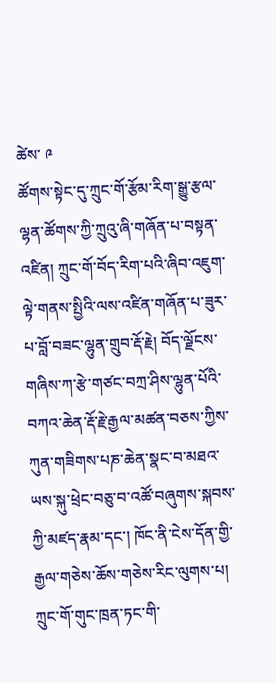ཚེས་ ༩
ཚོགས་སྟེང་དུ་ཀྲུང་གོ་རྩོམ་རིག་སྒྱུ་རྩལ་ལྷན་ཚོགས་ཀྱི་ཀྲུའུ་ཞི་གཞོན་པ་བསྟན་འཛིན། ཀྲུང་གོ་བོད་རིག་པའི་ཞིབ་འཇུག་ལྟེ་གནས་སྤྱིའི་ལས་འཛིན་གཞོན་པ་ཟུར་པ་བློ་བཟང་ལྷུན་གྲུབ་རྡོ་རྗེ། བོད་ལྗོངས་གཞིས་ཀ་རྩེ་གཙང་བཀྲ་ཤིས་ལྷུན་པོའི་བཀའ་ཆེན་རྡོ་རྗེ་རྒྱལ་མཚན་བཅས་ཀྱིས་ཀུན་གཟིགས་པཎ་ཆེན་སྣང་བ་མཐའ་ཡས་སྐུ་ཕྲེང་བཅུ་བ་འཚོ་བཞུགས་སྐབས་ཀྱི་མཛད་རྣམ་དང་། ཁོང་ནི་ངེས་དོན་གྱི་རྒྱལ་གཅེས་ཆོས་གཅེས་རིང་ལུགས་པ། ཀྲུང་གོ་གུང་ཁྲན་ཏང་གི་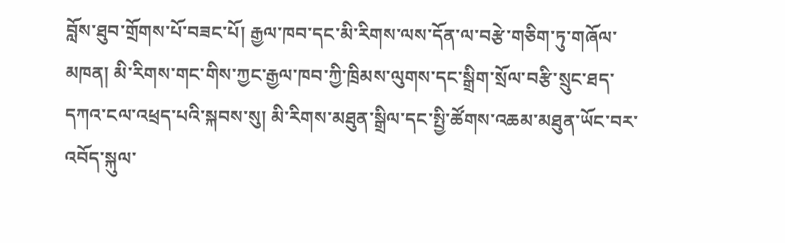བློས་ཐུབ་གྲོགས་པོ་བཟང་པོ། རྒྱལ་ཁབ་དང་མི་རིགས་ལས་དོན་ལ་བརྩེ་གཅིག་ཏུ་གཞོལ་མཁན། མི་རིགས་གང་གིས་ཀྱང་རྒྱལ་ཁབ་ཀྱི་ཁྲིམས་ལུགས་དང་སྒྲིག་སྲོལ་བརྩི་སྲུང་ཐད་དཀའ་ངལ་འཕྲད་པའི་སྐབས་སུ། མི་རིགས་མཐུན་སྒྲིལ་དང་སྤྱི་ཚོགས་འཆམ་མཐུན་ཡོང་བར་འབོད་སྐུལ་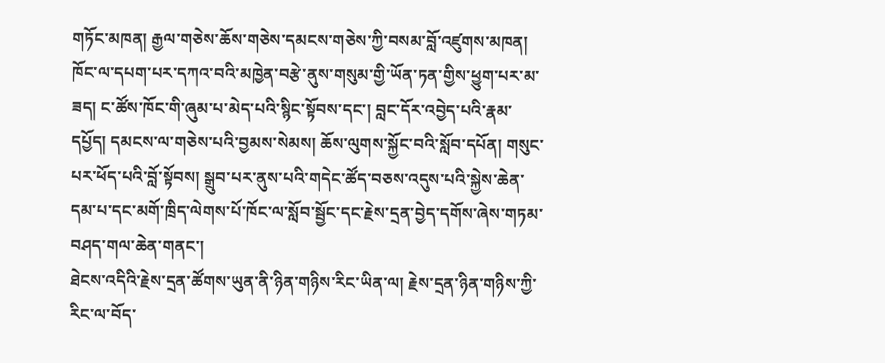གཏོང་མཁན། རྒྱལ་གཅེས་ཆོས་གཅེས་དམངས་གཅེས་ཀྱི་བསམ་བློ་འཛུགས་མཁན། ཁོང་ལ་དཔག་པར་དཀའ་བའི་མཁྱེན་བརྩེ་ནུས་གསུམ་གྱི་ཡོན་ཏན་གྱིས་ཕྱུག་པར་མ་ཟད། ང་ཚོས་ཁོང་གི་ཞུམ་པ་མེད་པའི་སྙིང་སྟོབས་དང་། བླང་དོར་འབྱེད་པའི་རྣམ་དཔྱོད། དམངས་ལ་གཅེས་པའི་བྱམས་སེམས། ཆོས་ལུགས་སྐྱོང་བའི་སློབ་དཔོན། གསུང་པར་ཕོད་པའི་བློ་སྟོབས། སྒྲུབ་པར་ནུས་པའི་གདེང་ཚོད་བཅས་འདུས་པའི་སྐྱེས་ཆེན་དམ་པ་དང་མགོ་ཁྲིད་ལེགས་པོ་ཁོང་ལ་སློབ་སྦྱོང་དང་རྗེས་དྲན་བྱེད་དགོས་ཞེས་གཏམ་བཤད་གལ་ཆེན་གནང་།
ཐེངས་འདིའི་རྗེས་དྲན་ཚོགས་ཡུན་ནི་ཉིན་གཉིས་རིང་ཡིན་ལ། རྗེས་དྲན་ཉིན་གཉིས་ཀྱི་རིང་ལ་བོད་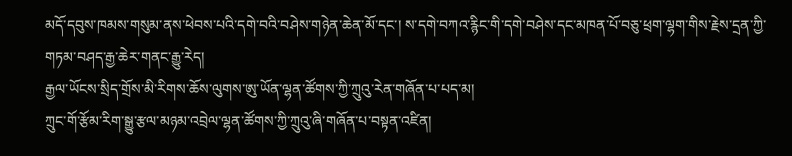མདོ་དབུས་ཁམས་གསུམ་ནས་ཕེབས་པའི་དགེ་བའི་བཤེས་གཉེན་ཆེན་མོ་དང་། ས་དགེ་བཀའ་རྙིང་གི་དགེ་བཤེས་དང་མཁན་པོ་བཅུ་ཕྲག་ལྷག་གིས་རྗེས་དྲན་ཀྱི་གཏམ་བཤད་རྒྱ་ཆེར་གནང་རྒྱུ་རེད།
རྒྱལ་ཡོངས་སྲིད་གྲོས་མི་རིགས་ཆོས་ལུགས་ཨུ་ཡོན་ལྷན་ཚོགས་ཀྱི་ཀྲུའུ་རེན་གཞོན་པ་པད་མ།
ཀྲུང་གོ་རྩོམ་རིག་སྒྱུ་རྩལ་མཉམ་འབྲེལ་ལྷན་ཚོགས་ཀྱི་ཀྲུའུ་ཞི་གཞོན་པ་བསྟན་འཛིན།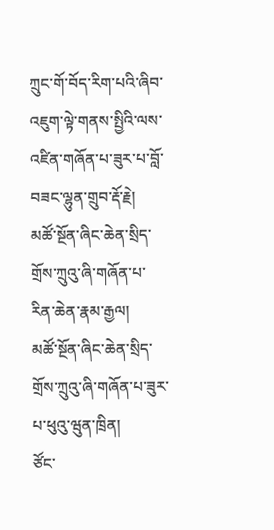ཀྲུང་གོ་བོད་རིག་པའི་ཞིབ་འཇུག་ལྟེ་གནས་སྤྱིའི་ལས་འཛིན་གཞོན་པ་ཟུར་པ་བློ་བཟང་ལྷུན་གྲུབ་རྡོ་རྗེ།
མཚོ་སྔོན་ཞིང་ཆེན་སྲིད་གྲོས་ཀྲུའུ་ཞི་གཞོན་པ་རིན་ཆེན་རྣམ་རྒྱལ།
མཚོ་སྔོན་ཞིང་ཆེན་སྲིད་གྲོས་ཀྲུའུ་ཞི་གཞོན་པ་ཟུར་པ་ཕུའུ་ཝུན་ཁྲིན།
ཙོང་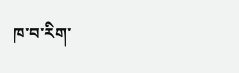ཁ་བ་རིག་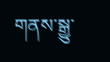གནས་སྒྱུ་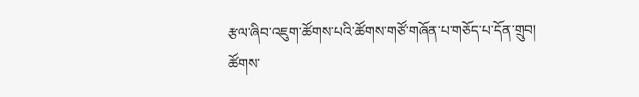རྩལ་ཞིབ་འཇུག་ཚོགས་པའི་ཚོགས་གཙོ་གཞོན་པ་གཅོད་པ་དོན་གྲུབ།
ཚོགས་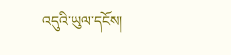འདུའི་ཡུལ་དངོས།